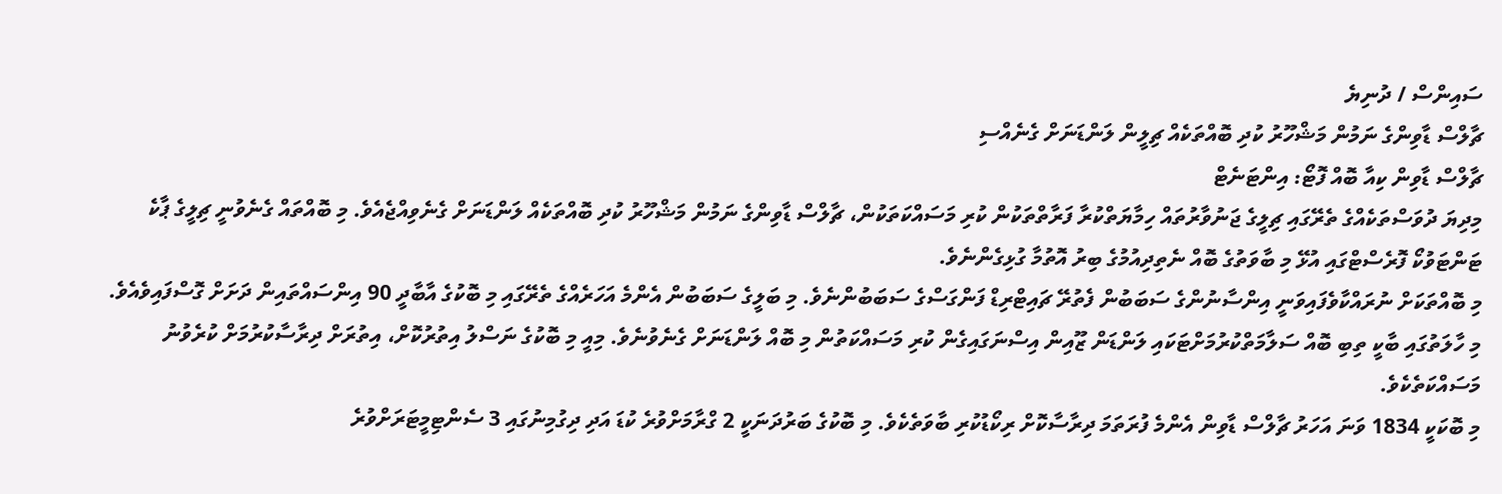ސައިންސް / ދުނިޔެ
ޗާލްސް ޑާވިންގެ ނަމުން މަޝްހޫރު ކުދި ބޮއްތަކެއް ޗިލީން ލަންޑަނަށް ގެނެއްސި
ޗާލްސް ޑާވިން ކިއާ ބޮއް ފޮޓޯ: އިންޓަނެޓް
މިދިޔަ ދުވަސްތަކެއްގެ ތެރޭގައި ޗިލީގެ ޖަނުވާރުތައް ހިމާޔަތްކުރާ ފަރާތްތަކުން ކުރި މަސައްކަތަކުން، ޗާލްސް ޑާވިންގެ ނަމުން މަޝްހޫރު ކުދި ބޮއްތަކެއް ލަންޑަނަށް ގެނެވިއްޖެއެވެ. މި ބޮއްތައް ގެނެވުނީ ޗިލީގެ ޕާކެ ޓަންޓަވުކޯ ފޮރެސްޓްގައި އުޅޭ މި ބާވަތުގެ ބޮއް ނެތިދިއުމުގެ ބިރު އޮތުމާ ގުޅިގެންނެވެ.
މި ބޮއްތަކަށް ނުރައްކާވެފައިވަނީ އިންސާނުންގެ ސަބަބުން ފެތުރޭ ޗައިޓްރިޑް ފަންގަސްގެ ސަބަބުންނެވެ. މި ބަލީގެ ސަބަބުން އެންމެ އަހަރެއްގެ ތެރޭގައި މި ބޮކުގެ އާބާދީ 90 އިންސައްތައިން ދަށަށް ގޮސްފައިވެއެވެ. މި ހާލަތުގައި ބާކީ ތިބި ބޮއް ސަލާމަތްކުރުމަށްޓަކައި ލަންޑަން ޒޫއިން އިސްނަގައިގެން ކުރި މަސައްކަތުން މި ބޮއް ލަންޑަނަށް ގެނެވުނެވެ. މިއީ މި ބޮކުގެ ނަސްލު އިތުރުކޮށް، އިތުރަށް ދިރާސާކުރުމަށް ކުރެވުނު މަސައްކަތެކެވެ.
މި ބޮކަކީ 1834 ވަނަ އަހަރު ޗާލްސް ޑާވިން އެންމެ ފުރަތަމަ ދިރާސާކޮށް ރިކޯޑުކުރި ބާވަތެކެވެ. މި ބޮކުގެ ބަރުދަނަކީ 2 ގްރާމަށްވުރެ ކުޑަ އަދި ދިގުމިނުގައި 3 ސެންޓިމީޓަރަށްވުރެ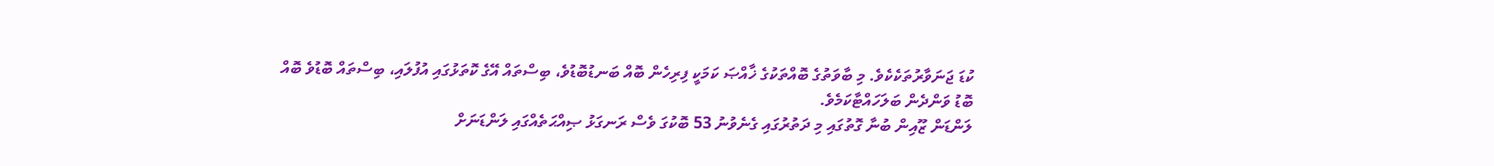ކުޑަ ޖަނަވާރުތަކެކެވެ. މި ބާވަތުގެ ބޮއްތަކުގެ ޚާއްޞަ ކަމަކީ ފިރިހެން ބޮއް ބަނޑުބޮޑުވެ، ބިސްތައް އޭގެ ކޮތަޅުގައި އުފުލައި، ބިސްތައް ބޮޑުވެ ބޮއް ބޮޑު ވަންދެން ބަލަހައްޓާކަމެވެ.
ލަންޑަން ޒޫއިން ބުނާ ގޮތުގައި މި ދަތުރުގައި ގެނެވުނު 53 ބޮކުގަ ވެސް ރަނގަޅު ޞިއްޙަތެއްގައި ލަންޑަނަށް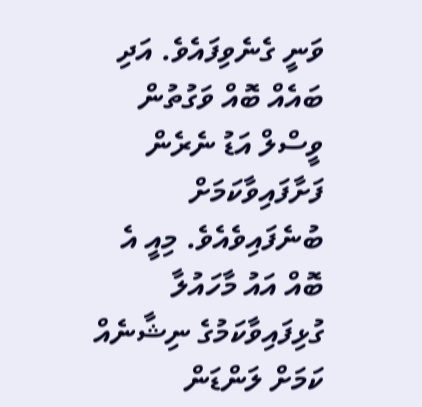ވަނީ ގެނެވިފައެވެ. އަދި ބައެއް ބޮއް ވަގުތުން ވީސްލް އަޑު ނެރެން ފަށާފައިވާކަމަށް ބުނެފައިވެއެވެ. މިއީ އެ ބޮއް އައު މާހައުލާ ގުޅިފައިވާކަމުގެ ނިޝާނެއް ކަމަށް ލަންޑަން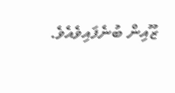ޒޫއިން ބުނެފައިވެއެވެ.